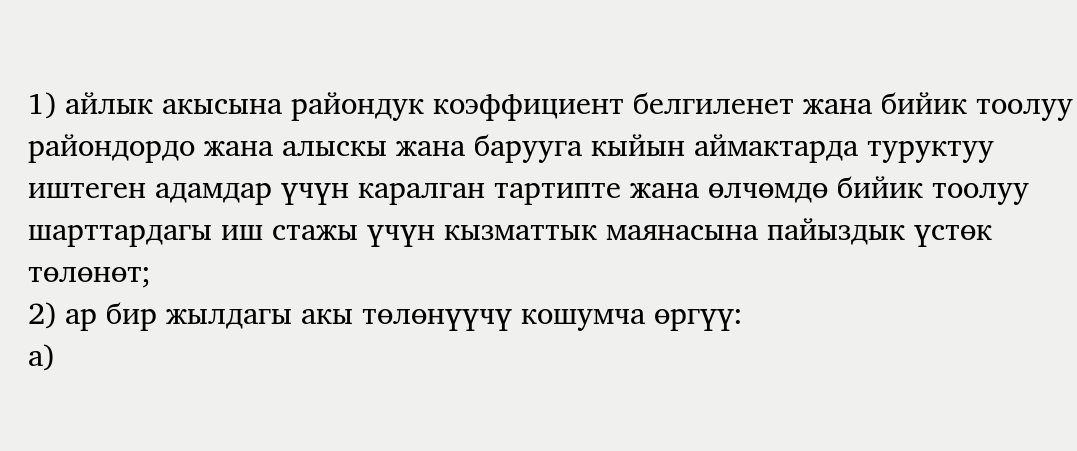1) айлык акысына райондук коэффициент белгиленет жана бийик тоолуу райондордо жана алыскы жана барууга кыйын аймактарда туруктуу иштеген адамдар үчүн каралган тартипте жана өлчөмдө бийик тоолуу шарттардагы иш стажы үчүн кызматтык маянасына пайыздык үстөк төлөнөт;
2) ар бир жылдагы акы төлөнүүчү кошумча өргүү:
а)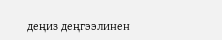деңиз деңгээлинен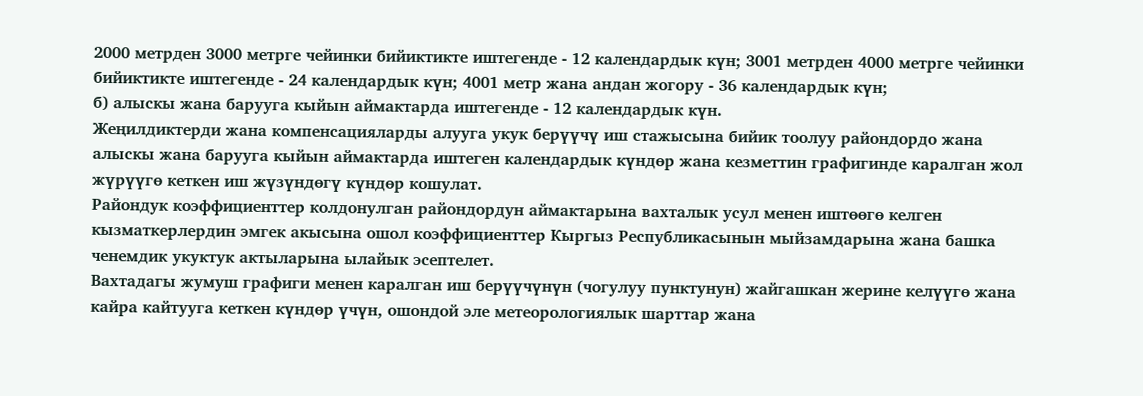2000 метрден 3000 метрге чейинки бийиктикте иштегенде - 12 календардык күн; 3001 метрден 4000 метрге чейинки бийиктикте иштегенде - 24 календардык күн; 4001 метр жана андан жогору - 36 календардык күн;
б) алыскы жана барууга кыйын аймактарда иштегенде - 12 календардык күн.
Жеңилдиктерди жана компенсацияларды алууга укук берүүчү иш стажысына бийик тоолуу райондордо жана алыскы жана барууга кыйын аймактарда иштеген календардык күндөр жана кезметтин графигинде каралган жол жүрүүгө кеткен иш жүзүндөгү күндөр кошулат.
Райондук коэффициенттер колдонулган райондордун аймактарына вахталык усул менен иштөөгө келген кызматкерлердин эмгек акысына ошол коэффициенттер Кыргыз Республикасынын мыйзамдарына жана башка ченемдик укуктук актыларына ылайык эсептелет.
Вахтадагы жумуш графиги менен каралган иш берүүчүнүн (чогулуу пунктунун) жайгашкан жерине келүүгө жана кайра кайтууга кеткен күндөр үчүн, ошондой эле метеорологиялык шарттар жана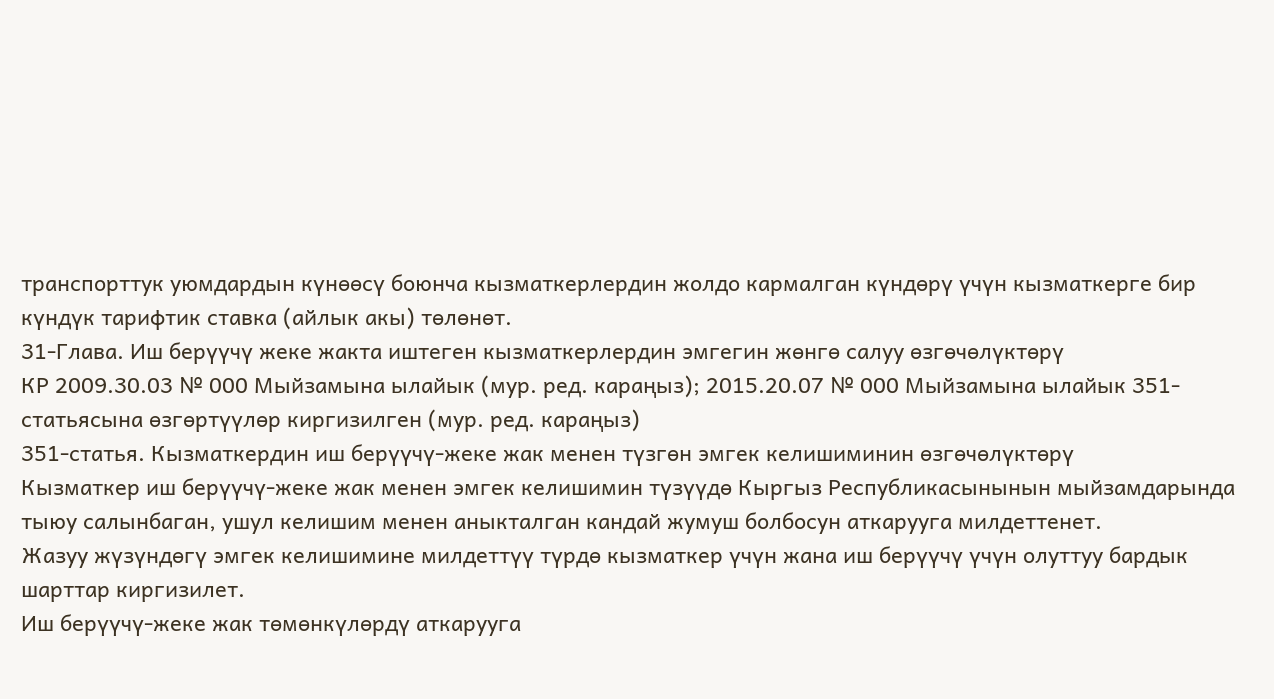транспорттук уюмдардын күнөөсү боюнча кызматкерлердин жолдо кармалган күндөрү үчүн кызматкерге бир күндүк тарифтик ставка (айлык акы) төлөнөт.
31-Глава. Иш берүүчү жеке жакта иштеген кызматкерлердин эмгегин жөнгө салуу өзгөчөлүктөрү
КР 2009.30.03 № 000 Мыйзамына ылайык (мур. ред. караңыз); 2015.20.07 № 000 Мыйзамына ылайык 351-статьясына өзгөртүүлөр киргизилген (мур. ред. караңыз)
351-статья. Кызматкердин иш берүүчү-жеке жак менен түзгөн эмгек келишиминин өзгөчөлүктөрү
Кызматкер иш берүүчү-жеке жак менен эмгек келишимин түзүүдө Кыргыз Республикасынынын мыйзамдарында тыюу салынбаган, ушул келишим менен аныкталган кандай жумуш болбосун аткарууга милдеттенет.
Жазуу жүзүндөгү эмгек келишимине милдеттүү түрдө кызматкер үчүн жана иш берүүчү үчүн олуттуу бардык шарттар киргизилет.
Иш берүүчү-жеке жак төмөнкүлөрдү аткарууга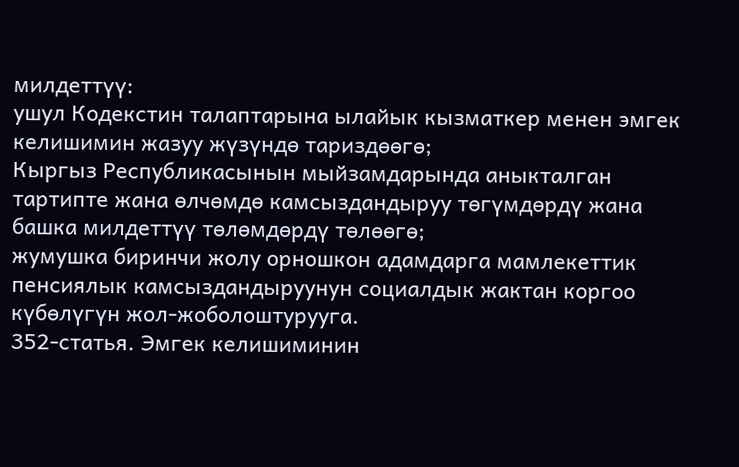милдеттүү:
ушул Кодекстин талаптарына ылайык кызматкер менен эмгек келишимин жазуу жүзүндө тариздөөгө;
Кыргыз Республикасынын мыйзамдарында аныкталган тартипте жана өлчөмдө камсыздандыруу төгүмдөрдү жана башка милдеттүү төлөмдөрдү төлөөгө;
жумушка биринчи жолу орношкон адамдарга мамлекеттик пенсиялык камсыздандыруунун социалдык жактан коргоо күбөлүгүн жол-жоболоштурууга.
352-статья. Эмгек келишиминин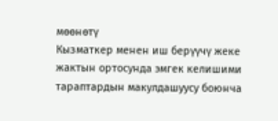мөөнөтү
Кызматкер менен иш берүүчү жеке жактын ортосунда эмгек келишими тараптардын макулдашуусу боюнча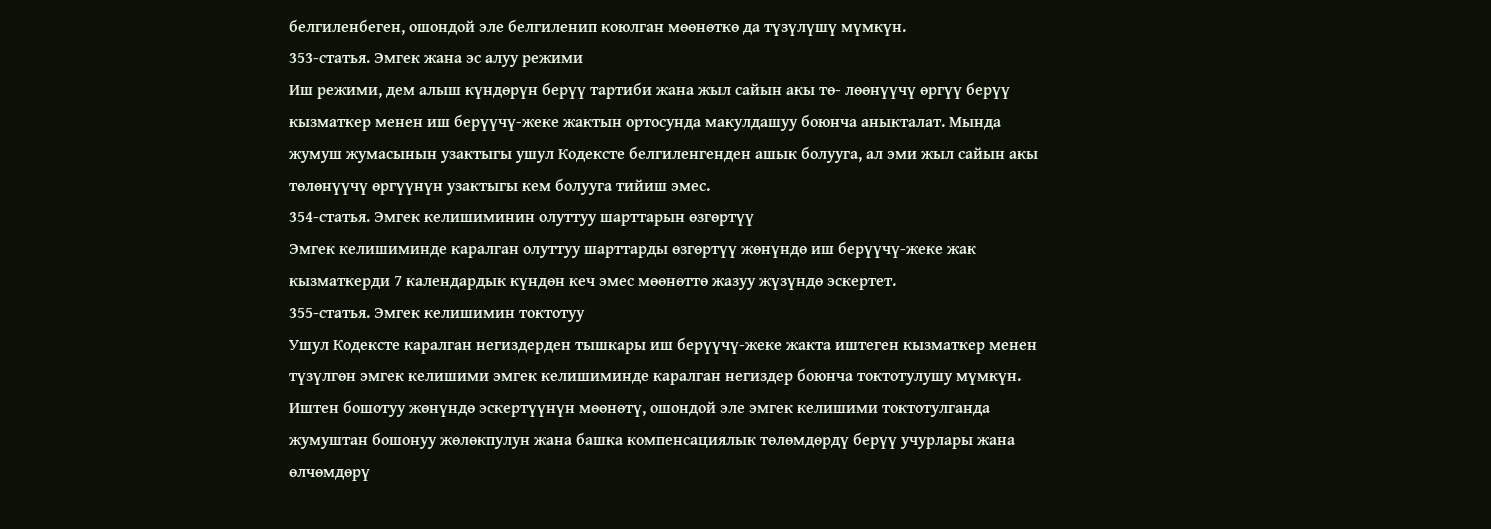белгиленбеген, ошондой эле белгиленип коюлган мөөнөткө да түзүлүшү мүмкүн.
353-статья. Эмгек жана эс алуу режими
Иш режими, дем алыш күндөрүн берүү тартиби жана жыл сайын акы тө- лөөнүүчү өргүү берүү кызматкер менен иш берүүчү-жеке жактын ортосунда макулдашуу боюнча аныкталат. Мында жумуш жумасынын узактыгы ушул Кодексте белгиленгенден ашык болууга, ал эми жыл сайын акы төлөнүүчү өргүүнүн узактыгы кем болууга тийиш эмес.
354-статья. Эмгек келишиминин олуттуу шарттарын өзгөртүү
Эмгек келишиминде каралган олуттуу шарттарды өзгөртүү жөнүндө иш берүүчү-жеке жак кызматкерди 7 календардык күндөн кеч эмес мөөнөттө жазуу жүзүндө эскертет.
355-статья. Эмгек келишимин токтотуу
Ушул Кодексте каралган негиздерден тышкары иш берүүчү-жеке жакта иштеген кызматкер менен түзүлгөн эмгек келишими эмгек келишиминде каралган негиздер боюнча токтотулушу мүмкүн.
Иштен бошотуу жөнүндө эскертүүнүн мөөнөтү, ошондой эле эмгек келишими токтотулганда жумуштан бошонуу жөлөкпулун жана башка компенсациялык төлөмдөрдү берүү учурлары жана өлчөмдөрү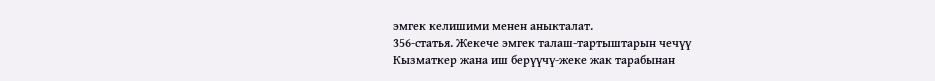эмгек келишими менен аныкталат.
356-статья. Жекече эмгек талаш-тартыштарын чечүү
Кызматкер жана иш берүүчү-жеке жак тарабынан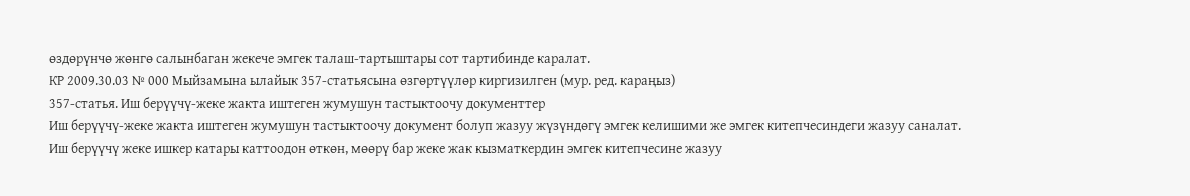өздөрүнчө жөнгө салынбаган жекече эмгек талаш-тартыштары сот тартибинде каралат.
КР 2009.30.03 № 000 Мыйзамына ылайык 357-статьясына өзгөртүүлөр киргизилген (мур. ред. караңыз)
357-статья. Иш берүүчү-жеке жакта иштеген жумушун тастыктоочу документтер
Иш берүүчү-жеке жакта иштеген жумушун тастыктоочу документ болуп жазуу жүзүндөгү эмгек келишими же эмгек китепчесиндеги жазуу саналат.
Иш берүүчү жеке ишкер катары каттоодон өткөн, мөөрү бар жеке жак кызматкердин эмгек китепчесине жазуу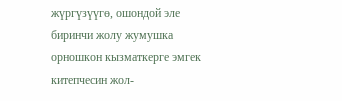жүргүзүүгө, ошондой эле биринчи жолу жумушка орношкон кызматкерге эмгек китепчесин жол-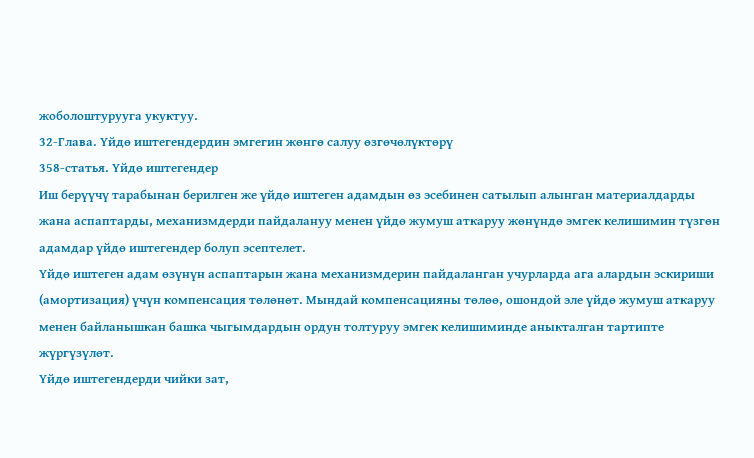жоболоштурууга укуктуу.
32-Глава. Үйдө иштегендердин эмгегин жөнгө салуу өзгөчөлүктөрү
358-статья. Үйдө иштегендер
Иш берүүчү тарабынан берилген же үйдө иштеген адамдын өз эсебинен сатылып алынган материалдарды жана аспаптарды, механизмдерди пайдалануу менен үйдө жумуш аткаруу жөнүндө эмгек келишимин түзгөн адамдар үйдө иштегендер болуп эсептелет.
Үйдө иштеген адам өзүнүн аспаптарын жана механизмдерин пайдаланган учурларда ага алардын эскириши (амортизация) үчүн компенсация төлөнөт. Мындай компенсацияны төлөө, ошондой эле үйдө жумуш аткаруу менен байланышкан башка чыгымдардын ордун толтуруу эмгек келишиминде аныкталган тартипте жүргүзүлөт.
Үйдө иштегендерди чийки зат,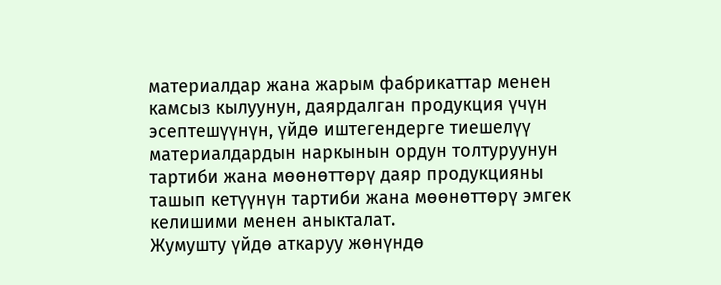материалдар жана жарым фабрикаттар менен камсыз кылуунун, даярдалган продукция үчүн эсептешүүнүн, үйдө иштегендерге тиешелүү материалдардын наркынын ордун толтуруунун тартиби жана мөөнөттөрү даяр продукцияны ташып кетүүнүн тартиби жана мөөнөттөрү эмгек келишими менен аныкталат.
Жумушту үйдө аткаруу жөнүндө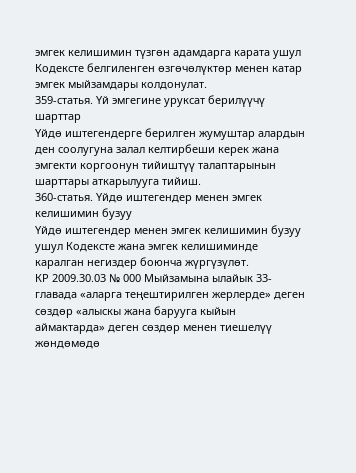эмгек келишимин түзгөн адамдарга карата ушул Кодексте белгиленген өзгөчөлүктөр менен катар эмгек мыйзамдары колдонулат.
359-статья. Үй эмгегине уруксат берилүүчү шарттар
Үйдө иштегендерге берилген жумуштар алардын ден соолугуна залал келтирбеши керек жана эмгекти коргоонун тийиштүү талаптарынын шарттары аткарылууга тийиш.
360-статья. Үйдө иштегендер менен эмгек келишимин бузуу
Үйдө иштегендер менен эмгек келишимин бузуу ушул Кодексте жана эмгек келишиминде каралган негиздер боюнча жүргүзүлөт.
КР 2009.30.03 № 000 Мыйзамына ылайык 33-главада «аларга теңештирилген жерлерде» деген сөздөр «алыскы жана барууга кыйын аймактарда» деген сөздөр менен тиешелүү жөндөмөдө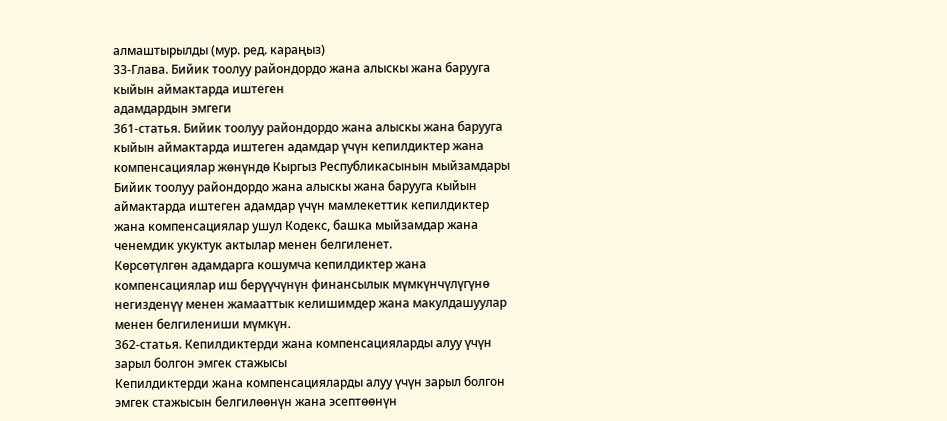алмаштырылды (мур. ред. караңыз)
33-Глава. Бийик тоолуу райондордо жана алыскы жана барууга кыйын аймактарда иштеген
адамдардын эмгеги
361-статья. Бийик тоолуу райондордо жана алыскы жана барууга кыйын аймактарда иштеген адамдар үчүн кепилдиктер жана компенсациялар жөнүндө Кыргыз Республикасынын мыйзамдары
Бийик тоолуу райондордо жана алыскы жана барууга кыйын аймактарда иштеген адамдар үчүн мамлекеттик кепилдиктер жана компенсациялар ушул Кодекс, башка мыйзамдар жана ченемдик укуктук актылар менен белгиленет.
Көрсөтүлгөн адамдарга кошумча кепилдиктер жана компенсациялар иш берүүчүнүн финансылык мүмкүнчүлүгүнө негизденүү менен жамааттык келишимдер жана макулдашуулар менен белгилениши мүмкүн.
362-статья. Кепилдиктерди жана компенсацияларды алуу үчүн зарыл болгон эмгек стажысы
Кепилдиктерди жана компенсацияларды алуу үчүн зарыл болгон эмгек стажысын белгилөөнүн жана эсептөөнүн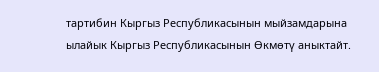тартибин Кыргыз Республикасынын мыйзамдарына ылайык Кыргыз Республикасынын Өкмөтү аныктайт.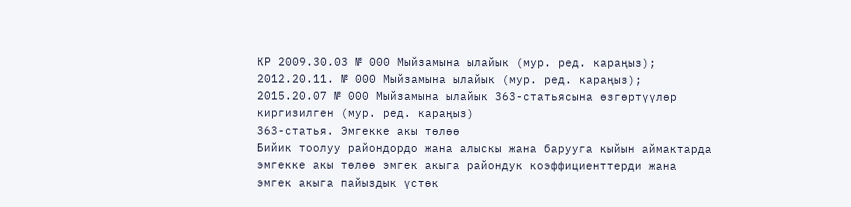КР 2009.30.03 № 000 Мыйзамына ылайык (мур. ред. караңыз); 2012.20.11. № 000 Мыйзамына ылайык (мур. ред. караңыз); 2015.20.07 № 000 Мыйзамына ылайык 363-статьясына өзгөртүүлөр киргизилген (мур. ред. караңыз)
363-статья. Эмгекке акы төлөө
Бийик тоолуу райондордо жана алыскы жана барууга кыйын аймактарда эмгекке акы төлөө эмгек акыга райондук коэффициенттерди жана эмгек акыга пайыздык үстөк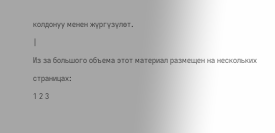колдонуу менен жүргүзүлөт.
|
Из за большого объема этот материал размещен на нескольких страницах:
1 2 3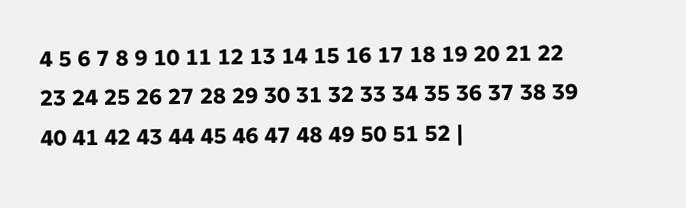4 5 6 7 8 9 10 11 12 13 14 15 16 17 18 19 20 21 22 23 24 25 26 27 28 29 30 31 32 33 34 35 36 37 38 39 40 41 42 43 44 45 46 47 48 49 50 51 52 |